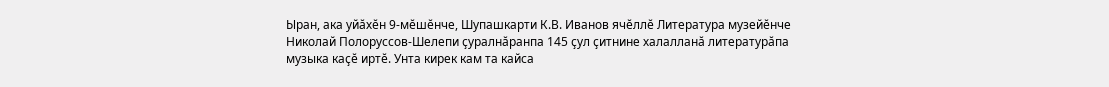Ыран, ака уйӑхӗн 9-мӗшӗнче, Шупашкарти К.В. Иванов ячӗллӗ Литература музейӗнче Николай Полоруссов-Шелепи ҫуралнӑранпа 145 ҫул ҫитнине халалланӑ литературӑпа музыка каҫӗ иртӗ. Унта кирек кам та кайса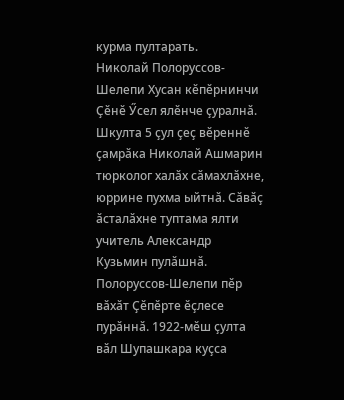курма пултарать.
Николай Полоруссов-Шелепи Хусан кӗпӗрнинчи Ҫӗнӗ Ӳсел ялӗнче ҫуралнӑ.
Шкулта 5 ҫул ҫеҫ вӗреннӗ ҫамрӑка Николай Ашмарин тюрколог халӑх сӑмахлӑхне, юррине пухма ыйтнӑ. Сӑвӑҫ ӑсталӑхне туптама ялти учитель Александр Кузьмин пулӑшнӑ. Полоруссов-Шелепи пӗр вӑхӑт Ҫӗпӗрте ӗҫлесе пурӑннӑ. 1922-мӗш ҫулта вӑл Шупашкара куҫса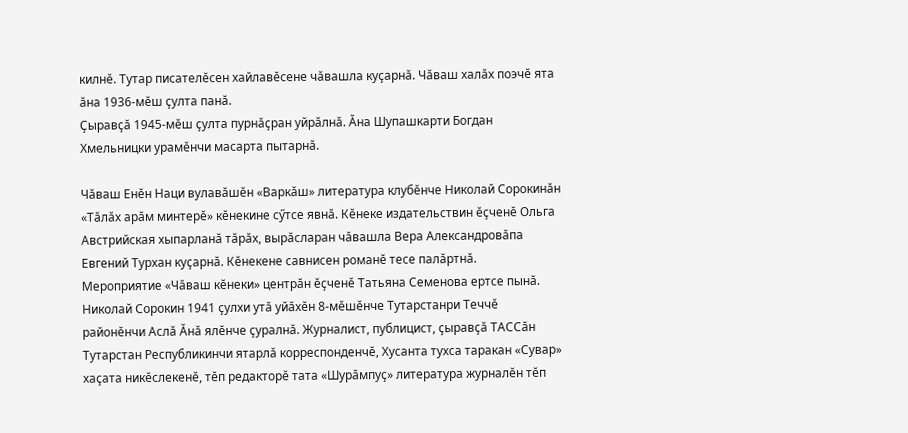килнӗ. Тутар писателӗсен хайлавӗсене чӑвашла куҫарнӑ. Чӑваш халӑх поэчӗ ята ӑна 1936-мӗш ҫулта панӑ.
Ҫыравҫӑ 1945-мӗш ҫулта пурнӑҫран уйрӑлнӑ. Ӑна Шупашкарти Богдан Хмельницки урамӗнчи масарта пытарнӑ.

Чӑваш Енӗн Наци вулавӑшӗн «Варкӑш» литература клубӗнче Николай Сорокинӑн «Тӑлӑх арӑм минтерӗ» кӗнекине сӳтсе явнӑ. Кӗнеке издательствин ӗҫченӗ Ольга Австрийская хыпарланӑ тӑрӑх, вырӑсларан чӑвашла Вера Александровӑпа Евгений Турхан куҫарнӑ. Кӗнекене савнисен романӗ тесе палӑртнӑ.
Мероприятие «Чӑваш кӗнеки» центрӑн ӗҫченӗ Татьяна Семенова ертсе пынӑ.
Николай Сорокин 1941 ҫулхи утӑ уйӑхӗн 8-мӗшӗнче Тутарстанри Теччӗ районӗнчи Аслӑ Ӑнӑ ялӗнче ҫуралнӑ. Журналист, публицист, ҫыравҫӑ ТАССӑн Тутарстан Республикинчи ятарлӑ корреспонденчӗ, Хусанта тухса таракан «Сувар» хаҫата никӗслекенӗ, тӗп редакторӗ тата «Шурӑмпуҫ» литература журналӗн тӗп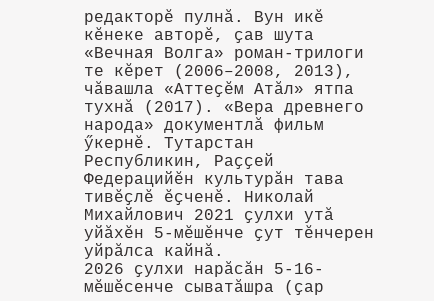редакторӗ пулнӑ. Вун икӗ кӗнеке авторӗ, ҫав шута «Вечная Волга» роман-трилоги те кӗрет (2006–2008, 2013), чӑвашла «Аттеҫӗм Атӑл» ятпа тухнӑ (2017). «Вера древнего народа» документлӑ фильм ӳкернӗ. Тутарстан Республикин, Раҫҫей Федерацийӗн культурӑн тава тивӗҫлӗ ӗҫченӗ. Николай Михайлович 2021 ҫулхи утӑ уйӑхӗн 5-мӗшӗнче ҫут тӗнчерен уйрӑлса кайнӑ.
2026 ҫулхи нарӑсӑн 5-16-мӗшӗсенче сыватӑшра (ҫар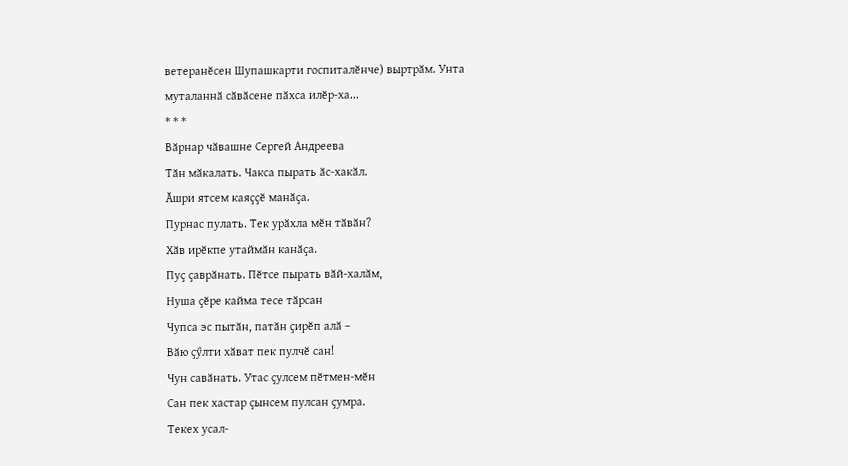ветеранӗсен Шупашкарти госпиталӗнче) выртрӑм. Унта муталаннӑ сӑвӑсене пӑхса илӗр-ха...
* * *
Вӑрнар чӑвашне Сергей Андреева
Тӑн мӑкалать. Чакса пырать ӑс-хакӑл.
Ӑшри ятсем каяҫҫӗ манӑҫа.
Пурнас пулать. Тек урӑхла мӗн тӑвӑн?
Хӑв ирӗкпе утаймӑн канӑҫа.
Пуҫ ҫаврӑнать. Пӗтсе пырать вӑй-халӑм,
Нуша ҫӗре кайма тесе тӑрсан
Чупса эс пытӑн, патӑн ҫирӗп алӑ –
Вӑю ҫӳлти хӑват пек пулчӗ сан!
Чун савӑнать. Утас ҫулсем пӗтмен-мӗн
Сан пек хастар ҫынсем пулсан ҫумра.
Текех усал-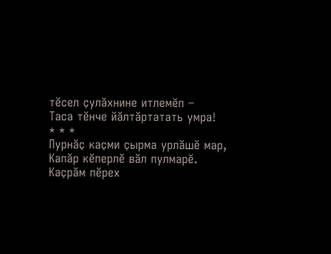тӗсел ҫулӑхнине итлемӗп –
Таса тӗнче йӑлтӑртатать умра!
* * *
Пурнӑҫ каҫми ҫырма урлӑшӗ мар,
Капӑр кӗперлӗ вӑл пулмарӗ.
Каҫрӑм пӗрех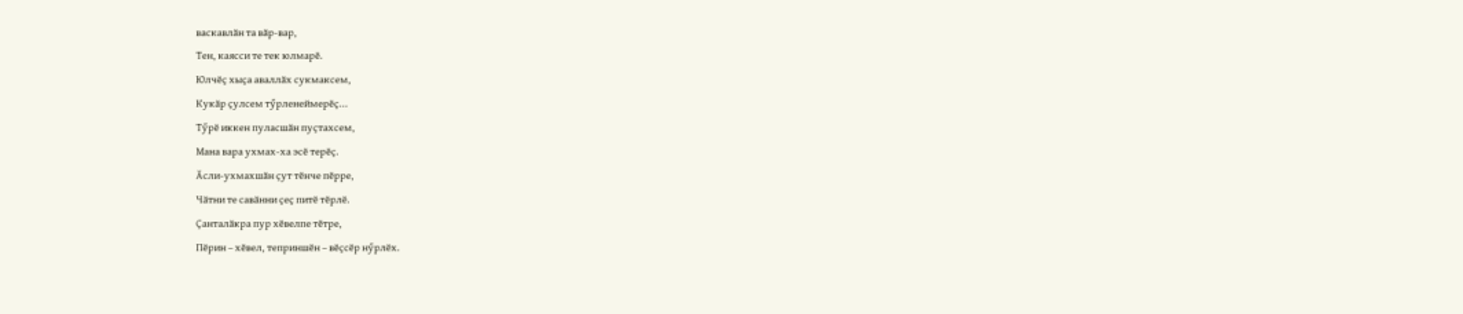васкавлӑн та вӑр-вар,
Тен, каясси те тек юлмарӗ.
Юлчӗҫ хыҫа аваллӑх сукмаксем,
Кукӑр ҫулсем тӳрленеймерӗҫ...
Тӳрӗ иккен пуласшӑн пуҫтахсем,
Мана вара ухмах-ха эсӗ терӗҫ.
Ӑсли-ухмахшӑн ҫут тӗнче пӗрре,
Чӑтни те савӑнни ҫеҫ питӗ тӗрлӗ.
Ҫанталӑкра пур хӗвелпе тӗтре,
Пӗрин – хӗвел, теприншӗн – вӗҫсӗр нӳрлӗх.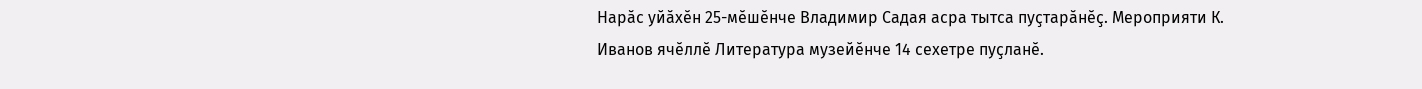Нарӑс уйӑхӗн 25-мӗшӗнче Владимир Садая асра тытса пуҫтарӑнӗҫ. Мероприяти К. Иванов ячӗллӗ Литература музейӗнче 14 сехетре пуҫланӗ.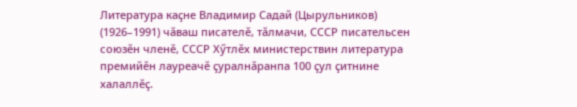Литература каҫне Владимир Садай (Цырульников) (1926–1991) чӑваш писателӗ, тӑлмачи, СССР писательсен союзӗн членӗ, СССР Хӳтлӗх министерствин литература премийӗн лауреачӗ ҫуралнӑранпа 100 ҫул ҫитнине халаллӗҫ.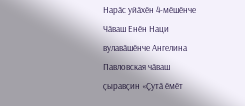Нарӑс уйӑхӗн 4-мӗшӗнче Чӑваш Енӗн Наци вулавӑшӗнче Ангелина Павловская чӑваш ҫыравҫин «Ҫутӑ ӗмӗт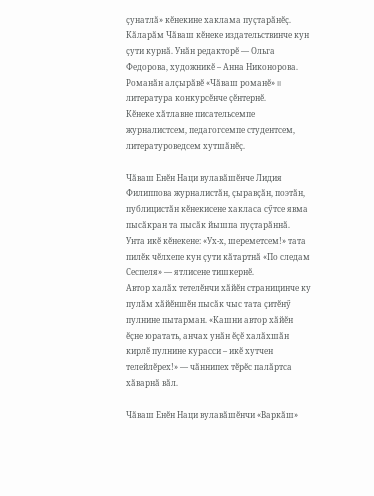ҫунатлӑ» кӗнекине хаклама пуҫтарӑнӗҫ.
Кӑларӑм Чӑваш кӗнеке издательствинче кун ҫути курнӑ. Унӑн редакторӗ — Ольга Федорова, художникӗ – Анна Никонорова. Романӑн алҫырӑвӗ «Чӑваш романӗ» II литература конкурсӗнче ҫӗнтернӗ.
Кӗнеке хӑтлавне писательсемпе журналистсем, педагогсемпе студентсем, литературоведсем хутшӑнӗҫ.

Чӑваш Енӗн Наци вулавӑшӗнче Лидия Филиппова журналистӑн, ҫыравҫӑн, поэтӑн, публицистӑн кӗнекисене хакласа сӳтсе явма пысӑкран та пысӑк йышпа пуҫтарӑннӑ.
Унта икӗ кӗнекене: «Ух-х, шереметсем!» тата пилӗк чӗлхепе кун ҫути кӑтартнӑ «По следам Сеспеля» — ятлисене тишкернӗ.
Автор халӑх тетелӗнчи хӑйӗн страницинче ку пулӑм хӑйӗншӗн пысӑк чыс тата ҫитӗнӳ пулнине пытарман. «Кашни автор хӑйӗн ӗҫне юратать, анчах унӑн ӗҫӗ халӑхшӑн кирлӗ пулнине курасси – икӗ хутчен телейлӗрех!» — чӑннипех тӗрӗс палӑртса хӑварнӑ вӑл.

Чӑваш Енӗн Наци вулавӑшӗнчи «Варкӑш»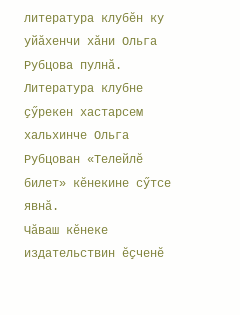литература клубӗн ку уйӑхенчи хӑни Ольга Рубцова пулнӑ.
Литература клубне ҫӳрекен хастарсем хальхинче Ольга Рубцован «Телейлӗ билет» кӗнекине сӳтсе явнӑ.
Чӑваш кӗнеке издательствин ӗҫченӗ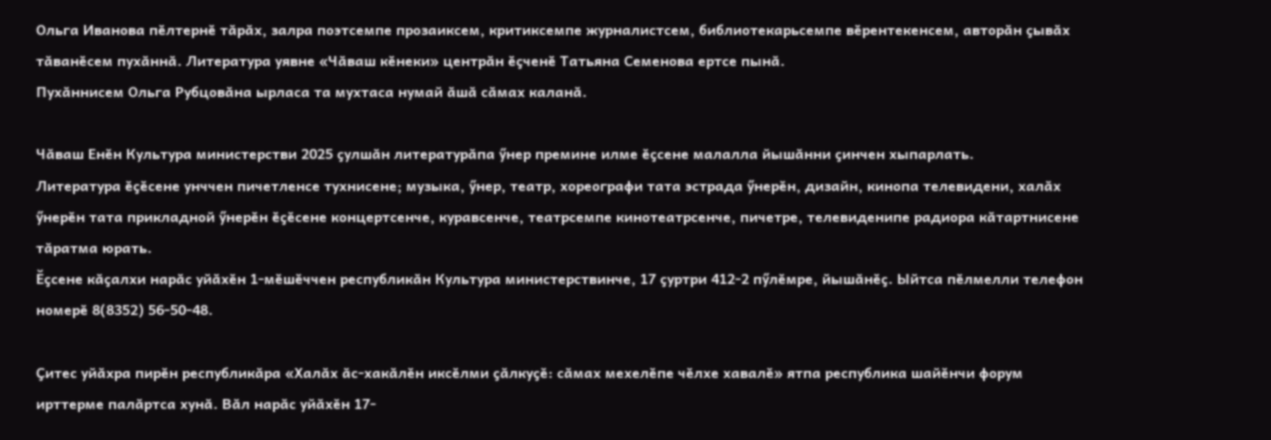Ольга Иванова пӗлтернӗ тӑрӑх, залра поэтсемпе прозаиксем, критиксемпе журналистсем, библиотекарьсемпе вӗрентекенсем, авторӑн ҫывӑх тӑванӗсем пухӑннӑ. Литература уявне «Чӑваш кӗнеки» центрӑн ӗҫченӗ Татьяна Семенова ертсе пынӑ.
Пухӑннисем Ольга Рубцовӑна ырласа та мухтаса нумай ӑшӑ сӑмах каланӑ.

Чӑваш Енӗн Культура министерстви 2025 ҫулшӑн литературӑпа ӳнер премине илме ӗҫсене малалла йышӑнни ҫинчен хыпарлать.
Литература ӗҫӗсене унччен пичетленсе тухнисене; музыка, ӳнер, театр, хореографи тата эстрада ӳнерӗн, дизайн, кинопа телевидени, халӑх ӳнерӗн тата прикладной ӳнерӗн ӗҫӗсене концертсенче, куравсенче, театрсемпе кинотеатрсенче, пичетре, телевиденипе радиора кӑтартнисене тӑратма юрать.
Ӗҫсене кӑҫалхи нарӑс уйӑхӗн 1-мӗшӗччен республикӑн Культура министерствинче, 17 ҫуртри 412-2 пӳлӗмре, йышӑнӗҫ. Ыйтса пӗлмелли телефон номерӗ 8(8352) 56-50-48.

Ҫитес уйӑхра пирӗн республикӑра «Халӑх ӑс-хакӑлӗн иксӗлми ҫӑлкуҫӗ: сӑмах мехелӗпе чӗлхе хавалӗ» ятпа республика шайӗнчи форум ирттерме палӑртса хунӑ. Вӑл нарӑс уйӑхӗн 17-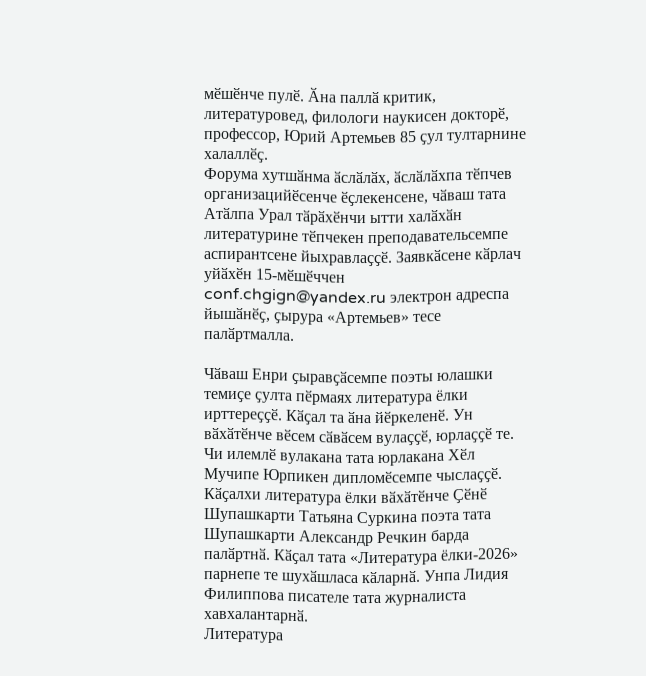мӗшӗнче пулӗ. Ӑна паллӑ критик, литературовед, филологи наукисен докторӗ, профессор, Юрий Артемьев 85 ҫул тултарнине халаллӗҫ.
Форума хутшӑнма ӑслӑлӑх, ӑслӑлӑхпа тӗпчев организацийӗсенче ӗҫлекенсене, чӑваш тата Атӑлпа Урал тӑрӑхӗнчи ытти халӑхӑн литературине тӗпчекен преподавательсемпе аспирантсене йыхравлаҫҫӗ. Заявкӑсене кӑрлач уйӑхӗн 15-мӗшӗччен conf.chgign@yandex.ru электрон адреспа йышӑнӗҫ, ҫырура «Артемьев» тесе палӑртмалла.

Чӑваш Енри ҫыравҫӑсемпе поэты юлашки темиҫе ҫулта пӗрмаях литература ёлки ирттереҫҫӗ. Кӑҫал та ӑна йӗркеленӗ. Ун вӑхӑтӗнче вӗсем сӑвӑсем вулаҫҫӗ, юрлаҫҫӗ те.
Чи илемлӗ вулакана тата юрлакана Хӗл Мучипе Юрпикен дипломӗсемпе чыслаҫҫӗ.
Кӑҫалхи литература ёлки вӑхӑтӗнче Ҫӗнӗ Шупашкарти Татьяна Суркина поэта тата Шупашкарти Александр Речкин барда палӑртнӑ. Кӑҫал тата «Литература ёлки-2026» парнепе те шухӑшласа кӑларнӑ. Унпа Лидия Филиппова писателе тата журналиста хавхалантарнӑ.
Литература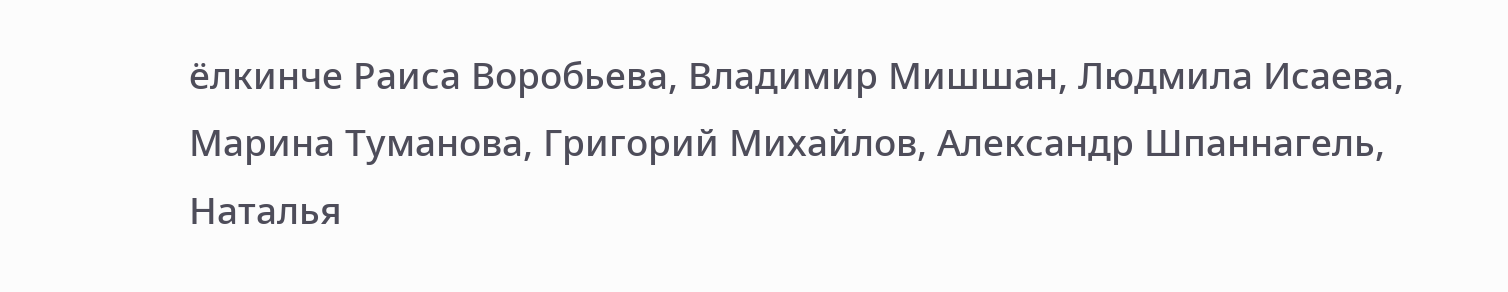ёлкинче Раиса Воробьева, Владимир Мишшан, Людмила Исаева, Марина Туманова, Григорий Михайлов, Александр Шпаннагель, Наталья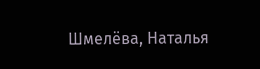Шмелёва, Наталья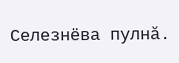Селезнёва пулнӑ.